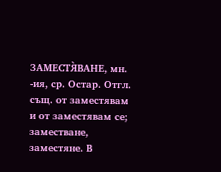ЗАМЕСТЯ̀ВАНЕ, мн. -ия, ср. Остар. Отгл. същ. от заместявам и от заместявам се; заместване, заместяне. В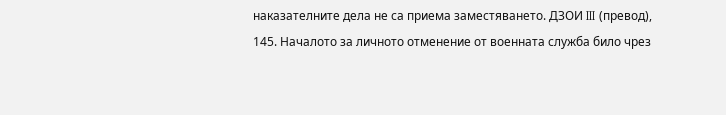наказателните дела не са приема заместяването. ДЗОИ III (превод), 145. Началото за личното отменение от военната служба било чрез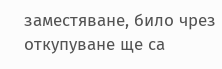заместяване, било чрез откупуване ще са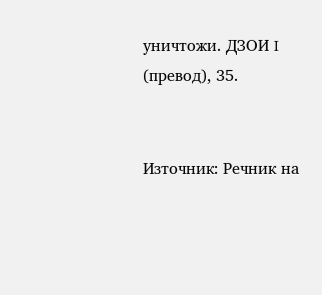уничтожи. ДЗОИ I (превод), 35.


Източник: Речник на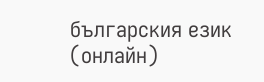българския език (онлайн)